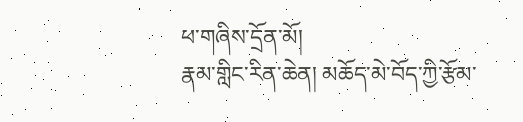ཕ་གཞིས་དྲོན་མོ།
རྣམ་གླིང་རིན་ཆེན། མཆོད་མེ་བོད་ཀྱི་རྩོམ་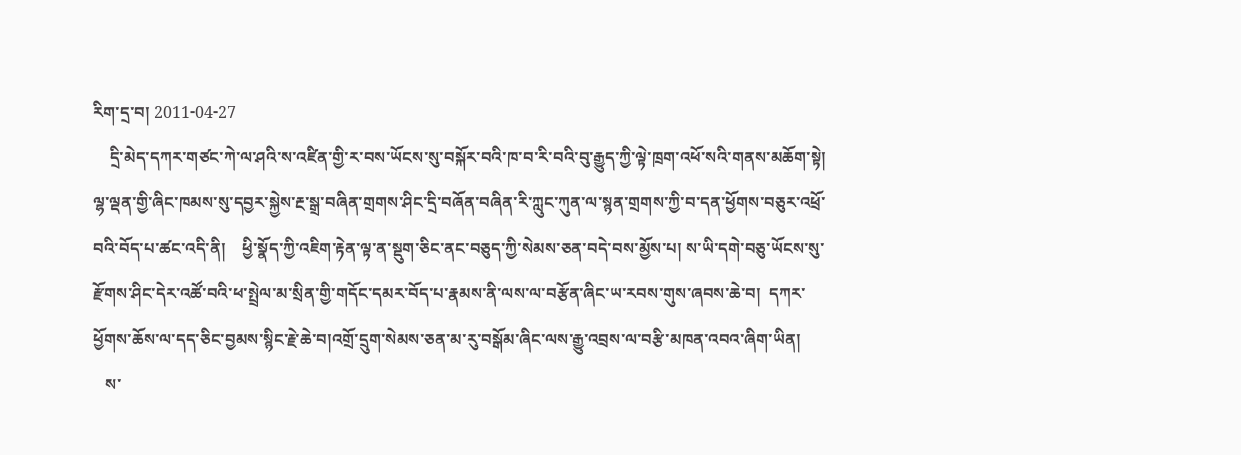རིག་དྲ་བ། 2011-04-27
    དྲི་མེད་དཀར་གཙང་ཀེ་ལ་ཤའི་ས་འཛིན་གྱི་ར་བས་ཡོངས་སུ་བསྐོར་བའི་ཁ་བ་རི་བའི་བུ་རྒྱུད་ཀྱི་ལྟེ་ཁྲག་འཕོ་སའི་གནས་མཆོག་སྟེ།  ལྷ་ལྡན་གྱི་ཞིང་ཁམས་སུ་དབྱར་སྐྱེས་རྔ་སྒྲ་བཞིན་གྲགས་ཤིང་དྲི་བཞོན་བཞིན་རི་ཀླུང་ཀུན་ལ་སྙན་གྲགས་ཀྱི་བ་དན་ཕྱོགས་བཅུར་འཕྲོ་བའི་བོད་པ་ཚང་འདི་ནི།    ཕྱི་སྣོད་ཀྱི་འཇིག་རྟེན་ལྟ་ན་སྡུག་ཅིང་ནང་བཅུད་ཀྱི་སེམས་ཅན་བདེ་བས་མྱོས་པ། ས་ཡི་དགེ་བཅུ་ཡོངས་སུ་རྫོགས་ཤིང་དེར་འཚོ་བའི་ཕ་སྤྲེལ་མ་སྲིན་གྱི་གདོང་དམར་བོད་པ་རྣམས་ནི་ལས་ལ་བརྩོན་ཞིང་ཡ་རབས་གུས་ཞབས་ཆེ་བ།  དཀར་ཕྱོགས་ཆོས་ལ་དད་ཅིང་བྱམས་སྙིང་རྗེ་ཆེ་བ།འགྲོ་དྲུག་སེམས་ཅན་མ་རུ་བསྒོམ་ཞིང་ལས་རྒྱུ་འབྲས་ལ་བརྩི་མཁན་འབའ་ཞིག་ཡིན།
   ས་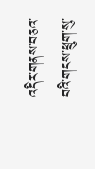འདིར་གནས་བཅའ་བའི་གངས་ཕྲུག་སུ་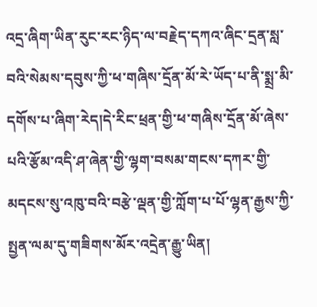འདྲ་ཞིག་ཡིན་རུང་རང་ཉིད་ལ་བརྗེད་དཀའ་ཞིང་དྲན་སླ་བའི་སེམས་དབུས་ཀྱི་ཕ་གཞིས་དྲོན་མོ་རེ་ཡོད་པ་ནི་སྨྲ་མི་དགོས་པ་ཞིག་རེད།དེ་རིང་ཕྲན་གྱི་ཕ་གཞིས་དྲོན་མོ་ཞེས་པའི་རྩོམ་འདི་ཤ་ཞེན་གྱི་ལྷག་བསམ་གངས་དཀར་གྱི་མདངས་སུ་འཁུ་བའི་བརྩེ་ལྡན་གྱི་ཀློག་པ་པོ་ལྷན་རྒྱས་ཀྱི་སྤྱན་ལམ་དུ་གཟིགས་མོར་འདྲེན་རྒྱུ་ཡིན།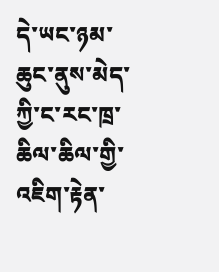དེ་ཡང་ཉམ་ཆུང་ནུས་མེད་ཀྱི་ང་རང་ཁྲ་ཆིལ་ཆིལ་གྱི་འཇིག་རྟེན་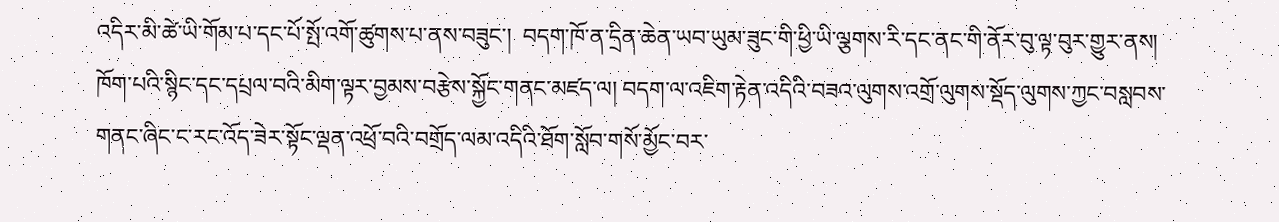འདིར་མི་ཚེ་ཡི་གོམ་པ་དང་པོ་སྤོ་འགོ་ཚུགས་པ་ནས་བཟུང་།  བདག་ཁོ་ན་དྲིན་ཆེན་ཡབ་ཡུམ་ཟུང་གི་ཕྱི་ཡི་ལྕགས་རི་དང་ནང་གི་ནོར་བུ་ལྟ་བུར་གྱུར་ནས།   ཁོག་པའི་སྙིང་དང་དཔྲལ་བའི་མིག་ལྟར་བྱམས་བརྩེས་སྐྱོང་གནང་མཛད་ལ། བདག་ལ་འཇིག་རྟེན་འདིའི་བཟའ་ལུགས་འགྲོ་ལུགས་སྡོད་ལུགས་ཀྱང་བསླབས་གནང་ཞིང་ང་རང་འོད་ཟེར་སྟོང་ལྡན་འཕྲོ་བའི་བགྲོད་ལམ་འདིའི་ཐོག་སློབ་གསོ་མྱོང་བར་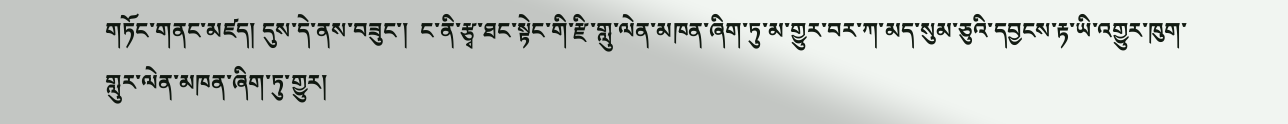གཏོང་གནང་མཛད། དུས་དེ་ནས་བཟུང་།  ང་ནི་རྩྭ་ཐང་སྟེང་གི་རྫི་གླུ་ལེན་མཁན་ཞིག་ཏུ་མ་གྱུར་བར་ཀ་མད་སུམ་ཅུའི་དབྱངས་རྟ་ཡི་འགྱུར་ཁུག་གླུར་ལེན་མཁན་ཞིག་ཏུ་གྱུར།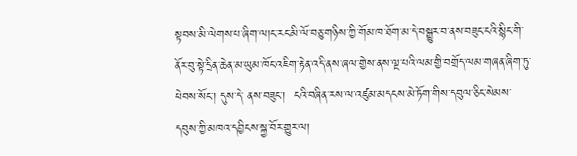སྟབས་མི་ལེགས་པ་ཞིག་ལ།ང་རང་མི་ལོ་བཅུ་གཉིས་ཀྱི་གོམ་ཁ་ཐོག་མ་དེ་བསྒྱུར་བ་ནས་བཟུང་ངའི་སྙིང་གི་ནོར་བུ་སྟེ་དྲིན་ཆེན་མ་ཡུམ་ཁོང་འཇིག་རྟེན་འདི་ནས་ཞལ་གྱེས་ནས་ལྔ་པའི་ལམ་གྱི་བགྲོད་ལམ་གཞན་ཞིག་ཏུ་ཕེབས་སོང་། དུས་དེ་ ནས་བཟུང་།  ངའི་བཞིན་རས་ལ་འཛུམ་མདངས་མེ་ཏོག་གིས་དབུལ་ཅིང་སེམས་ དབུས་ཀྱི་མཁའ་དབྱིངས་སྐྱ་བོར་གྱུར་ལ།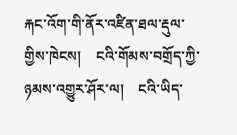རྐང་འོག་གི་ནོར་འཛིན་ཐལ་རྡུལ་གྱིས་ཁེངས།    ངའི་གོམས་བགྲོད་ཀྱི་ཉམས་འགྱུར་ཤོར་ལ།    ངའི་ཡིད་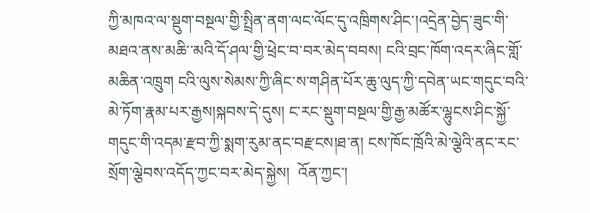ཀྱི་མཁའ་ལ་སྡུག་བསྔལ་གྱི་སྤྲིན་ནག་ལང་ལོང་དུ་འཁྲིགས་ཤིང་།འདྲེན་བྱེད་ཟུང་གི་མཐའ་ནས་མཆི་་མའི་དོ་ཤལ་གྱི་ཕྲེང་བ་བར་མེད་བབས། ངའི་བྲང་ཁོག་འདར་ཞིང་གློ་མཆིན་འཁྲུག ངའི་ལུས་སེམས་ཀྱི་ཞིང་ས་གཤིན་པོར་ཆུ་ལུད་ཀྱི་དབེན་ཡང་གདུང་བའི་མེ་ཏོག་རྣམ་པར་རྒྱས།སྐབས་དེ་དུས། ང་རང་སྡུག་བསྔལ་གྱི་རྒྱ་མཚོར་ལྷུངས་ཤིང་སྐྱོ་གདུང་གི་འདམ་རྫབ་ཀྱི་སྨག་རུམ་ནང་བརྫངས།ཐ་ན། ངས་ཁོང་ཁྲོའི་མེ་ལྕེའི་ནང་རང་སྲོག་ལྕེབས་འདོད་ཀྱང་བར་མེད་སྐྱེས།  འོན་ཀྱང་།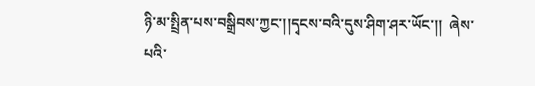ཉི་མ་སྤྲིན་པས་བསྒྲིབས་ཀྱང་།།དྭངས་བའི་དུས་ཤིག་ཤར་ཡོང་།།  ཞེས་པའི་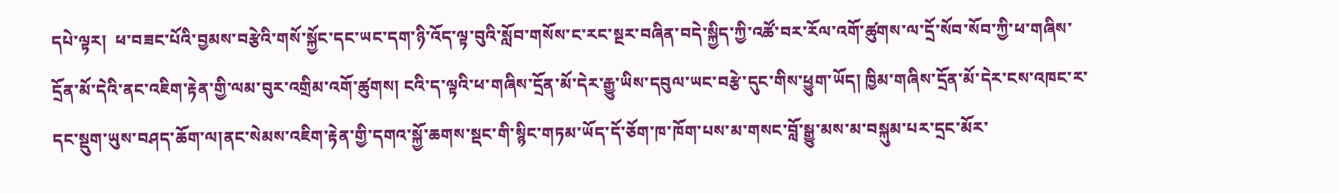དཔེ་ལྟར།  ཕ་བཟང་པོའི་བྱམས་བརྩེའི་གསོ་སྐྱོང་དང་ཡང་དག་ཉི་འོད་ལྟ་བུའི་སློབ་གསོས་ང་རང་སྔར་བཞིན་བདེ་སྐྱིད་ཀྱི་འཚོ་བར་རོལ་འགོ་ཚུགས་ལ་དྲོ་སོབ་སོབ་ཀྱི་ཕ་གཞིས་དྲོན་མོ་དེའི་ནང་འཇིག་རྟེན་གྱི་ལམ་བུར་འགྲིམ་འགོ་ཚུགས། ངའི་ད་ལྟའི་ཕ་གཞིས་དྲོན་མོ་དེར་རྒྱུ་ཡིས་དབུལ་ཡང་བརྩེ་དུང་གིས་ཕྱུག་ཡོད། ཁྱིམ་གཞིས་དྲོན་མོ་དེར་ངས་འཁང་ར་དང་སྡུག་ཡུས་བཤད་ཆོག་ལ།ནང་སེམས་འཇིག་རྟེན་གྱི་དགའ་སྐྱོ་ཆགས་སྡང་གི་སྙིང་གཏམ་ཡོད་དོ་ཅོག་ཁ་ཁོག་པས་མ་གསང་བློ་སྒྱུ་མས་མ་བསྐུམ་པར་དྲང་མོར་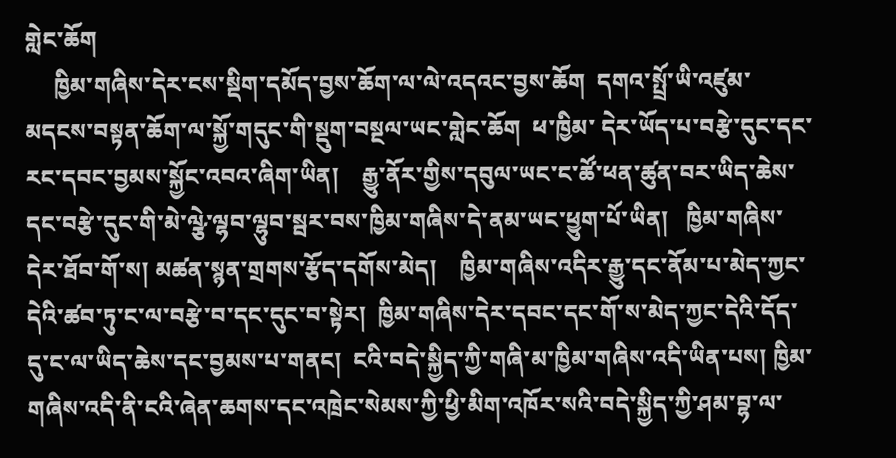གླེང་ཆོག
     ཁྱིམ་གཞིས་དེར་ངས་སྡིག་དམོད་བྱས་ཆོག་ལ་ལེ་འདའང་བྱས་ཆོག  དགའ་སྤྲོ་ཡི་འཛུམ་མདངས་བསྟན་ཆོག་ལ་སྐྱོ་གདུང་གི་སྡུག་བསྔལ་ཡང་གླེང་ཆོག  ཕ་ཁྱིམ་ དེར་ཡོད་པ་བརྩེ་དུང་དང་རང་དབང་བྱམས་སྐྱོང་འབའ་ཞིག་ཡིན།    རྒྱུ་ནོར་གྱིས་དབུལ་ཡང་ང་ཚོ་ཕན་ཚུན་བར་ཡིད་ཆེས་དང་བརྩེ་དུང་གི་མེ་ལྩེ་ལྷབ་ལྷུབ་སྦར་བས་ཁྱིམ་གཞིས་དེ་ནམ་ཡང་ཕྱུག་པོ་ཡིན།   ཁྱིམ་གཞིས་དེར་ཐོབ་གོ་ས། མཚན་སྙན་གྲགས་རྩོད་དགོས་མེད།    ཁྱིམ་གཞིས་འདིར་རྒྱུ་དང་ནོམ་པ་མེད་ཀྱང་དེའི་ཚབ་ཏུ་ང་ལ་བརྩེ་བ་དང་དུང་བ་སྟེར།  ཁྱིམ་གཞིས་དེར་དབང་དང་གོ་ས་མེད་ཀྱང་དེའི་དོད་དུ་ང་ལ་ཡིད་ཆེས་དང་བྱམས་པ་གནང།  ངའི་བདེ་སྐྱིད་ཀྱི་གཞི་མ་ཁྱིམ་གཞིས་འདི་ཡིན་པས། ཁྱིམ་གཞིས་འདི་ནི་ངའི་ཞེན་ཆགས་དང་འཁྲེང་སེམས་ཀྱི་ཕྱི་མིག་འཁོར་སའི་བདེ་སྐྱིད་ཀྱི་ཤམ་བྷ་ལ་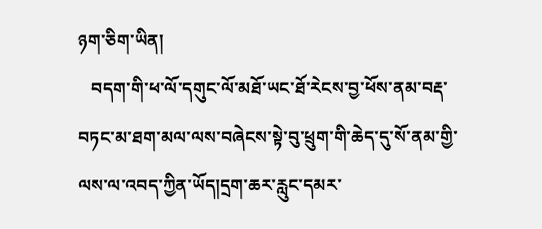ཉག་ཅིག་ཡིན།
   བདག་གི་ཕ་ལོ་དགུང་ལོ་མཐོ་ཡང་ཐོ་རེངས་བྱ་ཕོས་ནམ་བརྡ་བཏང་མ་ཐག་མལ་ལས་བཞེངས་སྟེ་བུ་ཕྲུག་གི་ཆེད་དུ་སོ་ནམ་གྱི་ལས་ལ་འབད་ཀྱིན་ཡོད།དྲག་ཆར་རླུང་དམར་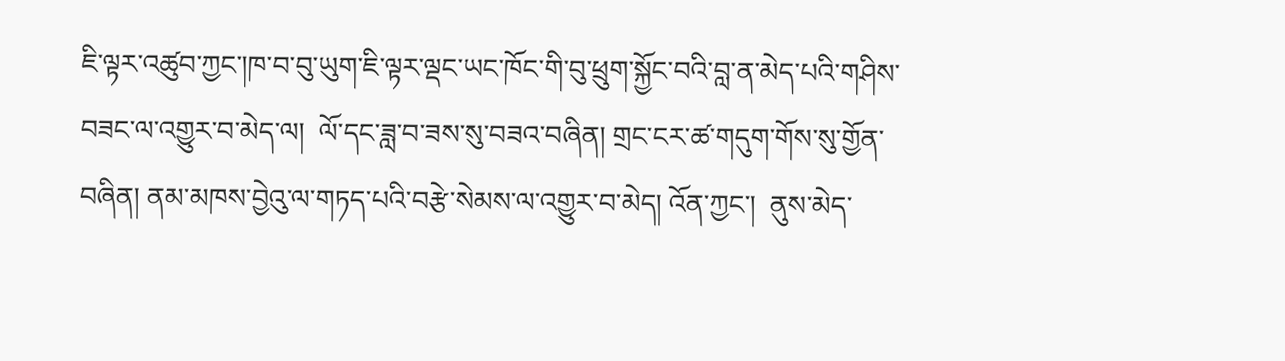ཇི་ལྟར་འཚུབ་ཀྱང་།ཁ་བ་བུ་ཡུག་ཇི་ལྟར་ལྡང་ཡང་ཁོང་གི་བུ་ཕྲུག་སྐྱོང་བའི་བླ་ན་མེད་པའི་གཤིས་བཟང་ལ་འགྱུར་བ་མེད་ལ།  ལོ་དང་ཟླ་བ་ཟས་སུ་བཟའ་བཞིན། གྲང་ངར་ཚ་གདུག་གོས་སུ་གྱོན་བཞིན། ནམ་མཁས་བྱེའུ་ལ་གཏད་པའི་བརྩེ་སེམས་ལ་འགྱུར་བ་མེད། འོན་ཀྱང་།  ནུས་མེད་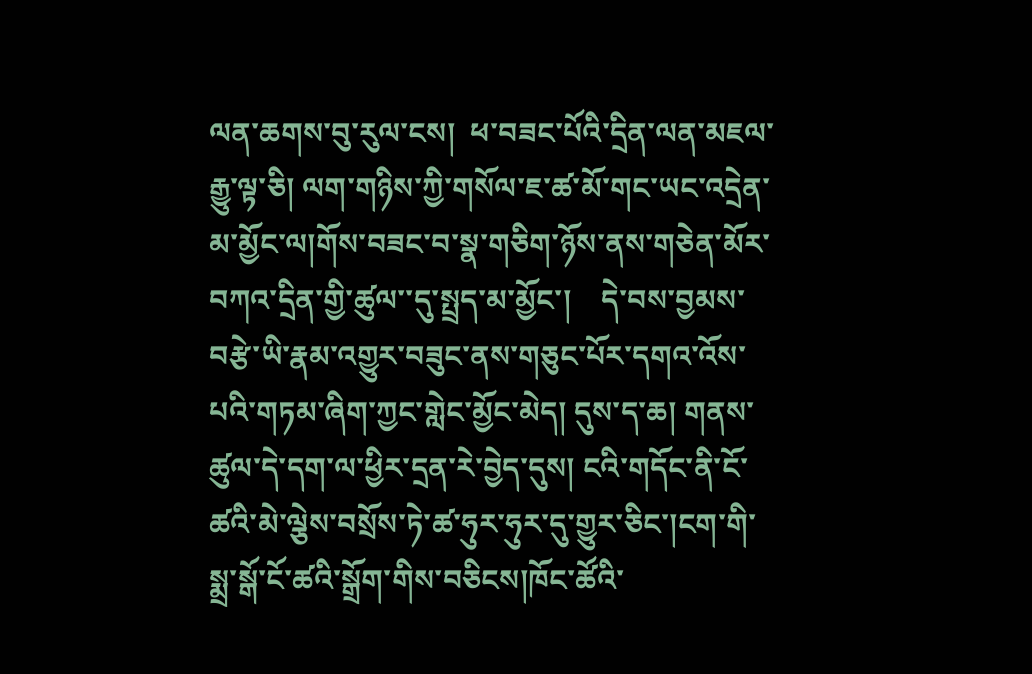ལན་ཆགས་བུ་རུལ་ངས།  ཕ་བཟང་པོའི་དྲིན་ལན་མཇལ་རྒྱུ་ལྟ་ཅི། ལག་གཉིས་ཀྱི་གསོལ་ཇ་ཚ་མོ་གང་ཡང་འདྲེན་མ་མྱོང་ལ།གོས་བཟང་བ་སྣ་གཅིག་ཉོས་ནས་གཅེན་མོར་བཀའ་དྲིན་གྱི་ཚུལ་་དུ་སྤྲད་མ་མྱོང་།    དེ་བས་བྱམས་བརྩེ་ཡི་རྣམ་འགྱུར་བཟུང་ནས་གཅུང་པོར་དགའ་འོས་པའི་གཏམ་ཞིག་ཀྱང་གླེང་མྱོང་མེད། དུས་ད་ཆ། གནས་ཚུལ་དེ་དག་ལ་ཕྱིར་དྲན་རེ་བྱེད་དུས། ངའི་གདོང་ནི་ངོ་ཚའི་མེ་ལྕེས་བསྲོས་ཏེ་ཚ་ཧུར་ཧུར་དུ་གྱུར་ཅིང་།ངག་གི་སྨྲ་སྒོ་ངོ་ཚའི་སྒྲོག་གིས་བཅིངས།ཁོང་ཚོའི་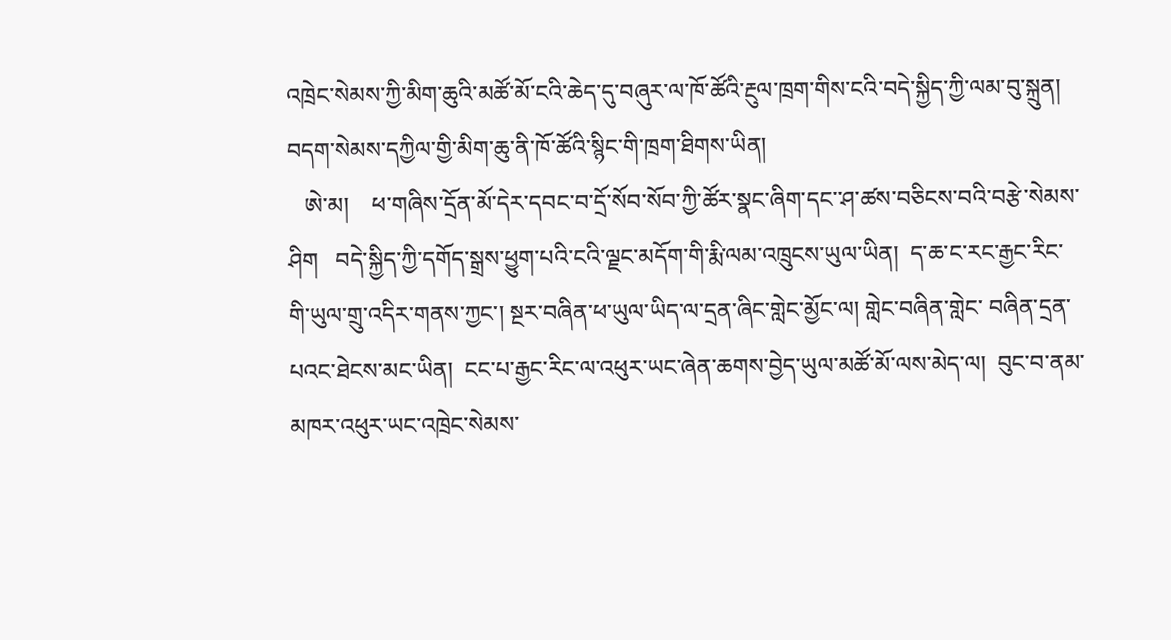འཁྲེང་སེམས་ཀྱི་མིག་ཆུའི་མཚོ་མོ་ངའི་ཆེད་དུ་བཞུར་ལ་ཁོ་ཚོའི་རྔུལ་ཁྲག་གིས་ངའི་བདེ་སྐྱིད་ཀྱི་ལམ་བུ་སྐྲུན།  བདག་སེམས་དཀྱིལ་གྱི་མིག་ཆུ་ནི་ཁོ་ཚོའི་སྙིང་གི་ཁྲག་ཐིགས་ཡིན།
   ཨེ་མ།    ཕ་གཞིས་དྲོན་མོ་དེར་དབང་བ་དྲོ་སོབ་སོབ་ཀྱི་ཚོར་སྣང་ཞིག་དང་་ཤ་ཚས་བཅིངས་བའི་བརྩེ་སེམས་ཤིག   བདེ་སྐྱིད་ཀྱི་དགོད་སྒྲས་ཕྱུག་པའི་ངའི་ལྗང་མདོག་གི་རྨི་ལམ་འཁྲུངས་ཡུལ་ཡིན།  ད་ཆ་ང་རང་རྒྱང་རིང་གི་ཡུལ་གྲུ་འདིར་གནས་ཀྱང་། སྔར་བཞིན་ཕ་ཡུལ་ཡིད་ལ་དྲན་ཞིང་གླེང་མྱོང་ལ། གླེང་བཞིན་གླེང་ བཞིན་དྲན་པའང་ཐེངས་མང་ཡིན།  ངང་པ་རྒྱང་རིང་ལ་འཕུར་ཡང་ཞེན་ཆགས་བྱེད་ཡུལ་མཚོ་མོ་ལས་མེད་ལ།  བུང་བ་ནམ་མཁར་འཕུར་ཡང་འཁྲེང་སེམས་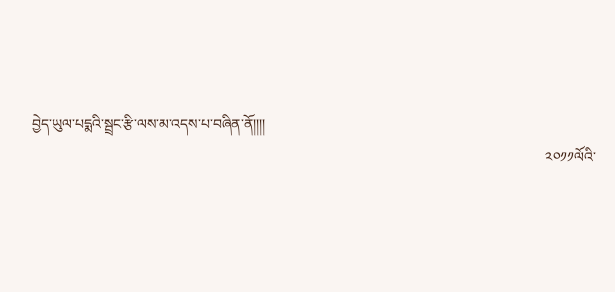བྱེད་ཡུལ་པདྨའི་སྦྲང་རྩི་ལས་མ་འདས་པ་བཞིན་ནོ།།།།
                                                                                                                                             ༢༠༡༡ལོའི་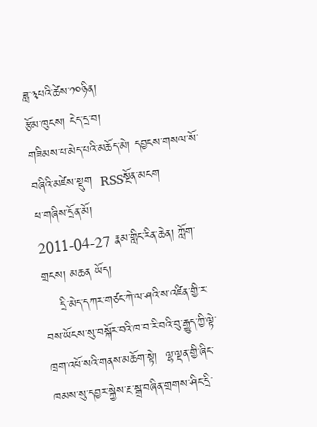ཟླ་༣པའི་ཚེས་༡༠ཉིན།
རྩོམ་ཁུངས། ངེད་དྲ་བ།
གཟིམས་པ་མེད་པའི་མཆོད་མེ། དབྱངས་གསལ་སོ་བཞིའི་མཛེས་སྡུག  RSSསྔོན་མངག
ཕ་གཞིས་དྲོན་མོ།
2011-04-27 རྣམ་གླིང་རིན་ཆེན། ཀློག་གྲངས། མཆན ཡོད།
    དྲི་མེད་དཀར་གཙང་ཀེ་ལ་ཤའི་ས་འཛིན་གྱི་ར་བས་ཡོངས་སུ་བསྐོར་བའི་ཁ་བ་རི་བའི་བུ་རྒྱུད་ཀྱི་ལྟེ་ཁྲག་འཕོ་སའི་གནས་མཆོག་སྟེ།  ལྷ་ལྡན་གྱི་ཞིང་ཁམས་སུ་དབྱར་སྐྱེས་རྔ་སྒྲ་བཞིན་གྲགས་ཤིང་དྲི་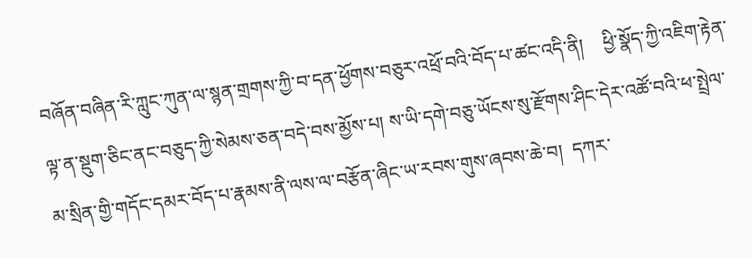བཞོན་བཞིན་རི་ཀླུང་ཀུན་ལ་སྙན་གྲགས་ཀྱི་བ་དན་ཕྱོགས་བཅུར་འཕྲོ་བའི་བོད་པ་ཚང་འདི་ནི།    ཕྱི་སྣོད་ཀྱི་འཇིག་རྟེན་ལྟ་ན་སྡུག་ཅིང་ནང་བཅུད་ཀྱི་སེམས་ཅན་བདེ་བས་མྱོས་པ། ས་ཡི་དགེ་བཅུ་ཡོངས་སུ་རྫོགས་ཤིང་དེར་འཚོ་བའི་ཕ་སྤྲེལ་མ་སྲིན་གྱི་གདོང་དམར་བོད་པ་རྣམས་ནི་ལས་ལ་བརྩོན་ཞིང་ཡ་རབས་གུས་ཞབས་ཆེ་བ།  དཀར་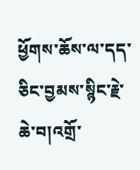ཕྱོགས་ཆོས་ལ་དད་ཅིང་བྱམས་སྙིང་རྗེ་ཆེ་བ།འགྲོ་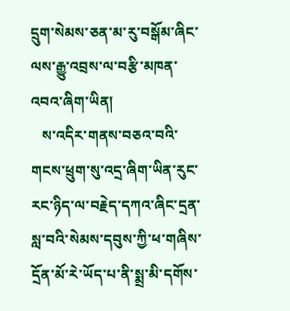དྲུག་སེམས་ཅན་མ་རུ་བསྒོམ་ཞིང་ལས་རྒྱུ་འབྲས་ལ་བརྩི་མཁན་འབའ་ཞིག་ཡིན།
   ས་འདིར་གནས་བཅའ་བའི་གངས་ཕྲུག་སུ་འདྲ་ཞིག་ཡིན་རུང་རང་ཉིད་ལ་བརྗེད་དཀའ་ཞིང་དྲན་སླ་བའི་སེམས་དབུས་ཀྱི་ཕ་གཞིས་དྲོན་མོ་རེ་ཡོད་པ་ནི་སྨྲ་མི་དགོས་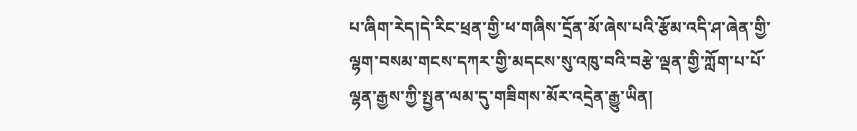པ་ཞིག་རེད།དེ་རིང་ཕྲན་གྱི་ཕ་གཞིས་དྲོན་མོ་ཞེས་པའི་རྩོམ་འདི་ཤ་ཞེན་གྱི་ལྷག་བསམ་གངས་དཀར་གྱི་མདངས་སུ་འཁུ་བའི་བརྩེ་ལྡན་གྱི་ཀློག་པ་པོ་ལྷན་རྒྱས་ཀྱི་སྤྱན་ལམ་དུ་གཟིགས་མོར་འདྲེན་རྒྱུ་ཡིན།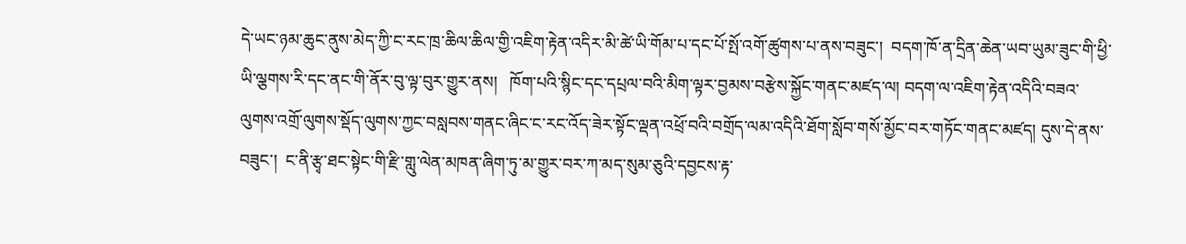དེ་ཡང་ཉམ་ཆུང་ནུས་མེད་ཀྱི་ང་རང་ཁྲ་ཆིལ་ཆིལ་གྱི་འཇིག་རྟེན་འདིར་མི་ཚེ་ཡི་གོམ་པ་དང་པོ་སྤོ་འགོ་ཚུགས་པ་ནས་བཟུང་།  བདག་ཁོ་ན་དྲིན་ཆེན་ཡབ་ཡུམ་ཟུང་གི་ཕྱི་ཡི་ལྕགས་རི་དང་ནང་གི་ནོར་བུ་ལྟ་བུར་གྱུར་ནས།   ཁོག་པའི་སྙིང་དང་དཔྲལ་བའི་མིག་ལྟར་བྱམས་བརྩེས་སྐྱོང་གནང་མཛད་ལ། བདག་ལ་འཇིག་རྟེན་འདིའི་བཟའ་ལུགས་འགྲོ་ལུགས་སྡོད་ལུགས་ཀྱང་བསླབས་གནང་ཞིང་ང་རང་འོད་ཟེར་སྟོང་ལྡན་འཕྲོ་བའི་བགྲོད་ལམ་འདིའི་ཐོག་སློབ་གསོ་མྱོང་བར་གཏོང་གནང་མཛད། དུས་དེ་ནས་བཟུང་།  ང་ནི་རྩྭ་ཐང་སྟེང་གི་རྫི་གླུ་ལེན་མཁན་ཞིག་ཏུ་མ་གྱུར་བར་ཀ་མད་སུམ་ཅུའི་དབྱངས་རྟ་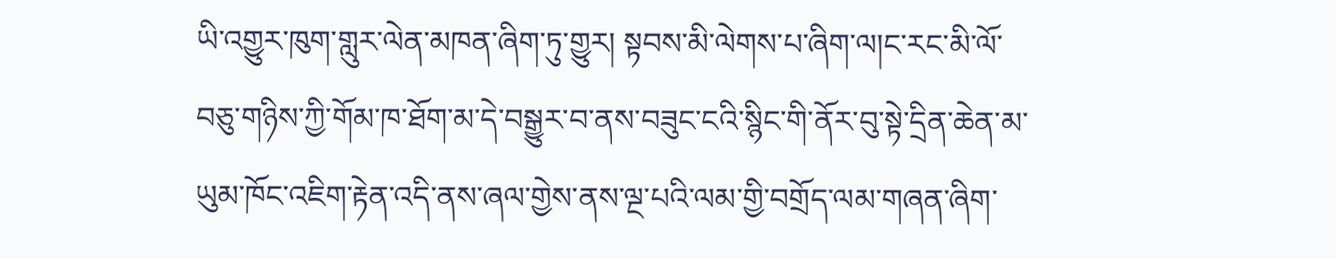ཡི་འགྱུར་ཁུག་གླུར་ལེན་མཁན་ཞིག་ཏུ་གྱུར། སྟབས་མི་ལེགས་པ་ཞིག་ལ།ང་རང་མི་ལོ་བཅུ་གཉིས་ཀྱི་གོམ་ཁ་ཐོག་མ་དེ་བསྒྱུར་བ་ནས་བཟུང་ངའི་སྙིང་གི་ནོར་བུ་སྟེ་དྲིན་ཆེན་མ་ཡུམ་ཁོང་འཇིག་རྟེན་འདི་ནས་ཞལ་གྱེས་ནས་ལྔ་པའི་ལམ་གྱི་བགྲོད་ལམ་གཞན་ཞིག་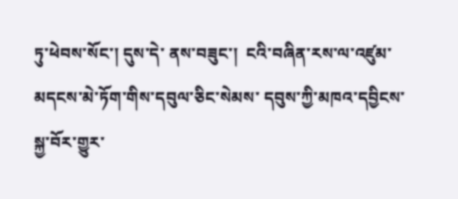ཏུ་ཕེབས་སོང་། དུས་དེ་ ནས་བཟུང་།  ངའི་བཞིན་རས་ལ་འཛུམ་མདངས་མེ་ཏོག་གིས་དབུལ་ཅིང་སེམས་ དབུས་ཀྱི་མཁའ་དབྱིངས་སྐྱ་བོར་གྱུར་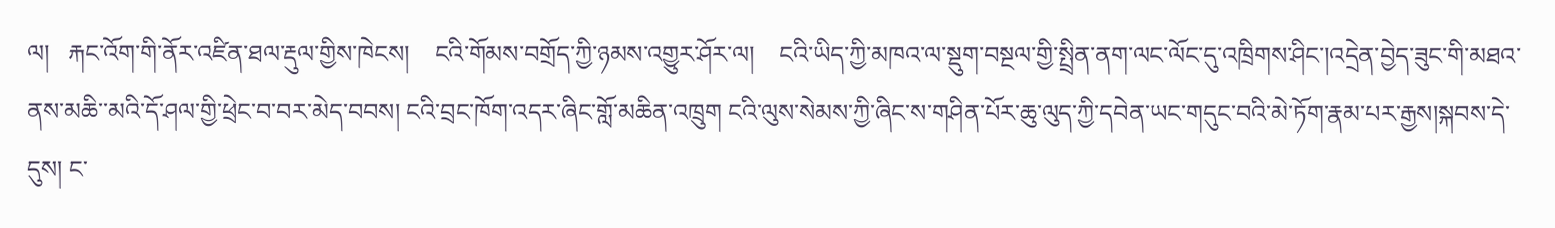ལ།   རྐང་འོག་གི་ནོར་འཛིན་ཐལ་རྡུལ་གྱིས་ཁེངས།    ངའི་གོམས་བགྲོད་ཀྱི་ཉམས་འགྱུར་ཤོར་ལ།    ངའི་ཡིད་ཀྱི་མཁའ་ལ་སྡུག་བསྔལ་གྱི་སྤྲིན་ནག་ལང་ལོང་དུ་འཁྲིགས་ཤིང་།འདྲེན་བྱེད་ཟུང་གི་མཐའ་ནས་མཆི་་མའི་དོ་ཤལ་གྱི་ཕྲེང་བ་བར་མེད་བབས། ངའི་བྲང་ཁོག་འདར་ཞིང་གློ་མཆིན་འཁྲུག ངའི་ལུས་སེམས་ཀྱི་ཞིང་ས་གཤིན་པོར་ཆུ་ལུད་ཀྱི་དབེན་ཡང་གདུང་བའི་མེ་ཏོག་རྣམ་པར་རྒྱས།སྐབས་དེ་དུས། ང་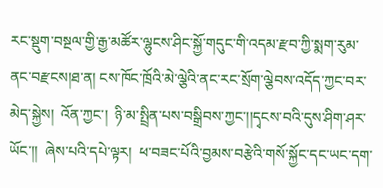རང་སྡུག་བསྔལ་གྱི་རྒྱ་མཚོར་ལྷུངས་ཤིང་སྐྱོ་གདུང་གི་འདམ་རྫབ་ཀྱི་སྨག་རུམ་ནང་བརྫངས།ཐ་ན། ངས་ཁོང་ཁྲོའི་མེ་ལྕེའི་ནང་རང་སྲོག་ལྕེབས་འདོད་ཀྱང་བར་མེད་སྐྱེས།  འོན་ཀྱང་།  ཉི་མ་སྤྲིན་པས་བསྒྲིབས་ཀྱང་།།དྭངས་བའི་དུས་ཤིག་ཤར་ཡོང་།།  ཞེས་པའི་དཔེ་ལྟར།  ཕ་བཟང་པོའི་བྱམས་བརྩེའི་གསོ་སྐྱོང་དང་ཡང་དག་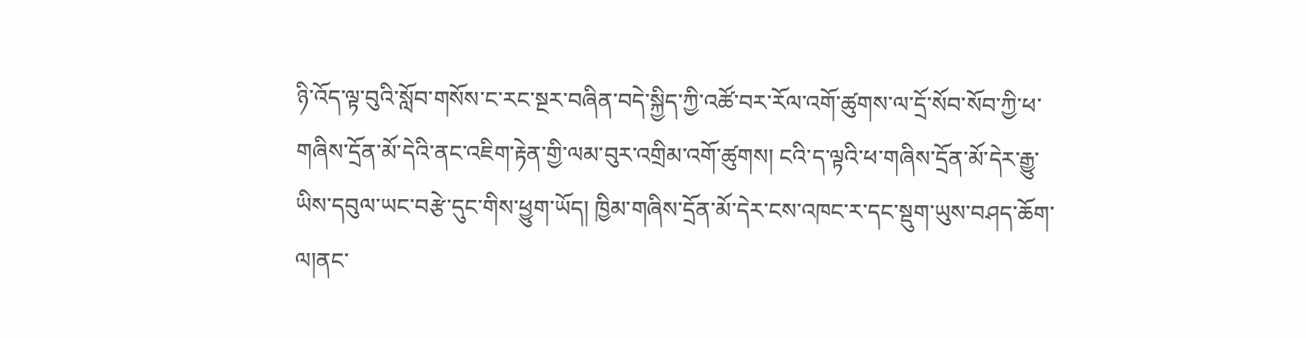ཉི་འོད་ལྟ་བུའི་སློབ་གསོས་ང་རང་སྔར་བཞིན་བདེ་སྐྱིད་ཀྱི་འཚོ་བར་རོལ་འགོ་ཚུགས་ལ་དྲོ་སོབ་སོབ་ཀྱི་ཕ་གཞིས་དྲོན་མོ་དེའི་ནང་འཇིག་རྟེན་གྱི་ལམ་བུར་འགྲིམ་འགོ་ཚུགས། ངའི་ད་ལྟའི་ཕ་གཞིས་དྲོན་མོ་དེར་རྒྱུ་ཡིས་དབུལ་ཡང་བརྩེ་དུང་གིས་ཕྱུག་ཡོད། ཁྱིམ་གཞིས་དྲོན་མོ་དེར་ངས་འཁང་ར་དང་སྡུག་ཡུས་བཤད་ཆོག་ལ།ནང་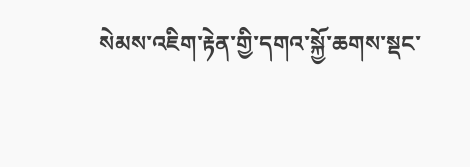སེམས་འཇིག་རྟེན་གྱི་དགའ་སྐྱོ་ཆགས་སྡང་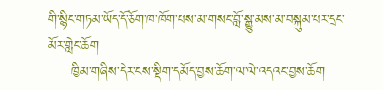གི་སྙིང་གཏམ་ཡོད་དོ་ཅོག་ཁ་ཁོག་པས་མ་གསང་བློ་སྒྱུ་མས་མ་བསྐུམ་པར་དྲང་མོར་གླེང་ཆོག
     ཁྱིམ་གཞིས་དེར་ངས་སྡིག་དམོད་བྱས་ཆོག་ལ་ལེ་འདའང་བྱས་ཆོག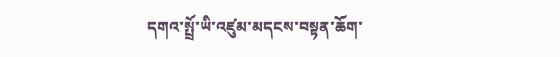དགའ་སྤྲོ་ཡི་འཛུམ་མདངས་བསྟན་ཆོག་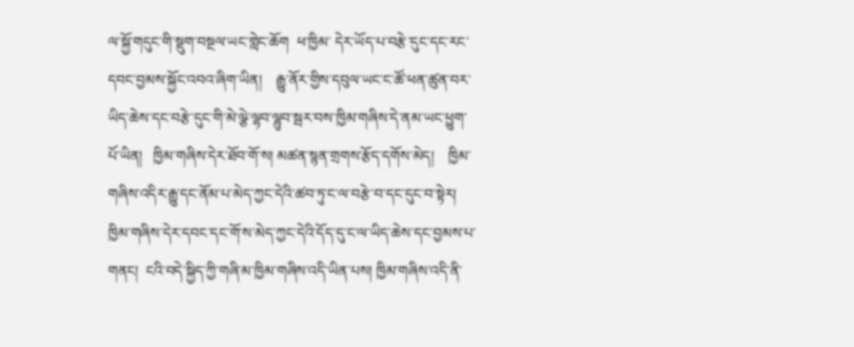ལ་སྐྱོ་གདུང་གི་སྡུག་བསྔལ་ཡང་གླེང་ཆོག  ཕ་ཁྱིམ་ དེར་ཡོད་པ་བརྩེ་དུང་དང་རང་དབང་བྱམས་སྐྱོང་འབའ་ཞིག་ཡིན།    རྒྱུ་ནོར་གྱིས་དབུལ་ཡང་ང་ཚོ་ཕན་ཚུན་བར་ཡིད་ཆེས་དང་བརྩེ་དུང་གི་མེ་ལྩེ་ལྷབ་ལྷུབ་སྦར་བས་ཁྱིམ་གཞིས་དེ་ནམ་ཡང་ཕྱུག་པོ་ཡིན།   ཁྱིམ་གཞིས་དེར་ཐོབ་གོ་ས། མཚན་སྙན་གྲགས་རྩོད་དགོས་མེད།    ཁྱིམ་གཞིས་འདིར་རྒྱུ་དང་ནོམ་པ་མེད་ཀྱང་དེའི་ཚབ་ཏུ་ང་ལ་བརྩེ་བ་དང་དུང་བ་སྟེར།  ཁྱིམ་གཞིས་དེར་དབང་དང་གོ་ས་མེད་ཀྱང་དེའི་དོད་དུ་ང་ལ་ཡིད་ཆེས་དང་བྱམས་པ་གནང།  ངའི་བདེ་སྐྱིད་ཀྱི་གཞི་མ་ཁྱིམ་གཞིས་འདི་ཡིན་པས། ཁྱིམ་གཞིས་འདི་ནི་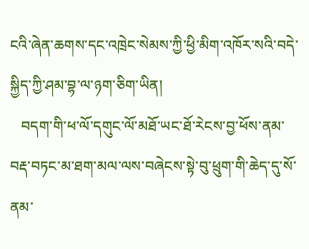ངའི་ཞེན་ཆགས་དང་འཁྲེང་སེམས་ཀྱི་ཕྱི་མིག་འཁོར་སའི་བདེ་སྐྱིད་ཀྱི་ཤམ་བྷ་ལ་ཉག་ཅིག་ཡིན།
   བདག་གི་ཕ་ལོ་དགུང་ལོ་མཐོ་ཡང་ཐོ་རེངས་བྱ་ཕོས་ནམ་བརྡ་བཏང་མ་ཐག་མལ་ལས་བཞེངས་སྟེ་བུ་ཕྲུག་གི་ཆེད་དུ་སོ་ནམ་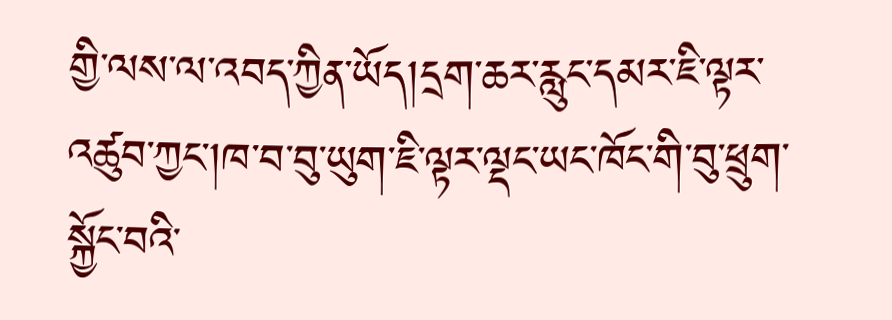གྱི་ལས་ལ་འབད་ཀྱིན་ཡོད།དྲག་ཆར་རླུང་དམར་ཇི་ལྟར་འཚུབ་ཀྱང་།ཁ་བ་བུ་ཡུག་ཇི་ལྟར་ལྡང་ཡང་ཁོང་གི་བུ་ཕྲུག་སྐྱོང་བའི་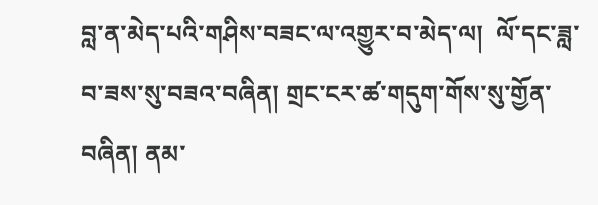བླ་ན་མེད་པའི་གཤིས་བཟང་ལ་འགྱུར་བ་མེད་ལ།  ལོ་དང་ཟླ་བ་ཟས་སུ་བཟའ་བཞིན། གྲང་ངར་ཚ་གདུག་གོས་སུ་གྱོན་བཞིན། ནམ་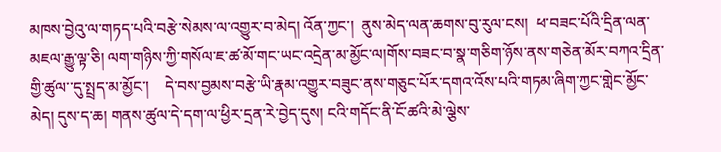མཁས་བྱེའུ་ལ་གཏད་པའི་བརྩེ་སེམས་ལ་འགྱུར་བ་མེད། འོན་ཀྱང་།  ནུས་མེད་ལན་ཆགས་བུ་རུལ་ངས།  ཕ་བཟང་པོའི་དྲིན་ལན་མཇལ་རྒྱུ་ལྟ་ཅི། ལག་གཉིས་ཀྱི་གསོལ་ཇ་ཚ་མོ་གང་ཡང་འདྲེན་མ་མྱོང་ལ།གོས་བཟང་བ་སྣ་གཅིག་ཉོས་ནས་གཅེན་མོར་བཀའ་དྲིན་གྱི་ཚུལ་་དུ་སྤྲད་མ་མྱོང་།    དེ་བས་བྱམས་བརྩེ་ཡི་རྣམ་འགྱུར་བཟུང་ནས་གཅུང་པོར་དགའ་འོས་པའི་གཏམ་ཞིག་ཀྱང་གླེང་མྱོང་མེད། དུས་ད་ཆ། གནས་ཚུལ་དེ་དག་ལ་ཕྱིར་དྲན་རེ་བྱེད་དུས། ངའི་གདོང་ནི་ངོ་ཚའི་མེ་ལྕེས་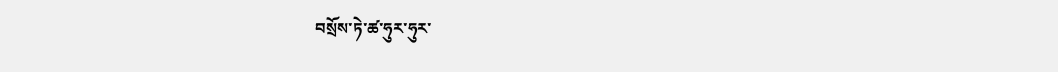བསྲོས་ཏེ་ཚ་ཧུར་ཧུར་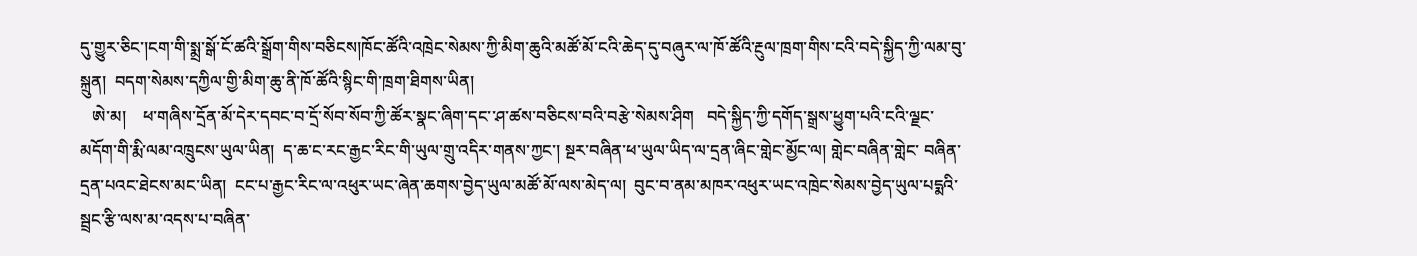དུ་གྱུར་ཅིང་།ངག་གི་སྨྲ་སྒོ་ངོ་ཚའི་སྒྲོག་གིས་བཅིངས།ཁོང་ཚོའི་འཁྲེང་སེམས་ཀྱི་མིག་ཆུའི་མཚོ་མོ་ངའི་ཆེད་དུ་བཞུར་ལ་ཁོ་ཚོའི་རྔུལ་ཁྲག་གིས་ངའི་བདེ་སྐྱིད་ཀྱི་ལམ་བུ་སྐྲུན།  བདག་སེམས་དཀྱིལ་གྱི་མིག་ཆུ་ནི་ཁོ་ཚོའི་སྙིང་གི་ཁྲག་ཐིགས་ཡིན།
   ཨེ་མ།    ཕ་གཞིས་དྲོན་མོ་དེར་དབང་བ་དྲོ་སོབ་སོབ་ཀྱི་ཚོར་སྣང་ཞིག་དང་་ཤ་ཚས་བཅིངས་བའི་བརྩེ་སེམས་ཤིག   བདེ་སྐྱིད་ཀྱི་དགོད་སྒྲས་ཕྱུག་པའི་ངའི་ལྗང་མདོག་གི་རྨི་ལམ་འཁྲུངས་ཡུལ་ཡིན།  ད་ཆ་ང་རང་རྒྱང་རིང་གི་ཡུལ་གྲུ་འདིར་གནས་ཀྱང་། སྔར་བཞིན་ཕ་ཡུལ་ཡིད་ལ་དྲན་ཞིང་གླེང་མྱོང་ལ། གླེང་བཞིན་གླེང་ བཞིན་དྲན་པའང་ཐེངས་མང་ཡིན།  ངང་པ་རྒྱང་རིང་ལ་འཕུར་ཡང་ཞེན་ཆགས་བྱེད་ཡུལ་མཚོ་མོ་ལས་མེད་ལ།  བུང་བ་ནམ་མཁར་འཕུར་ཡང་འཁྲེང་སེམས་བྱེད་ཡུལ་པདྨའི་སྦྲང་རྩི་ལས་མ་འདས་པ་བཞིན་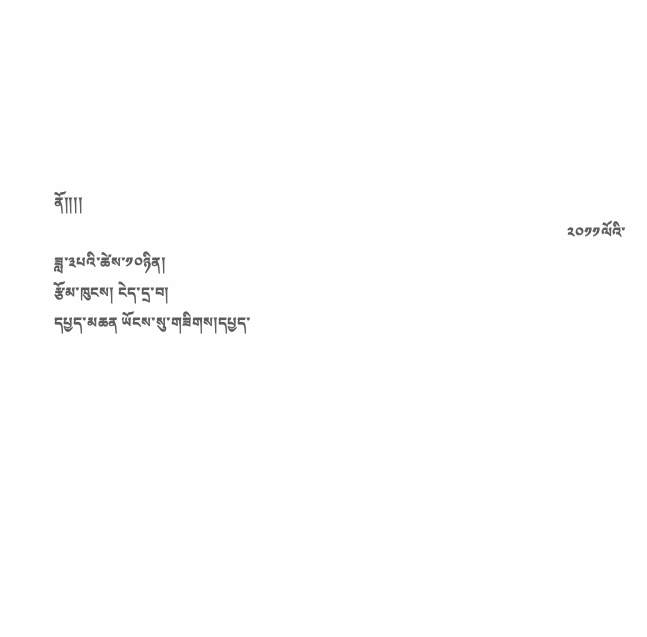ནོ།།།།
                                                                                                                                             ༢༠༡༡ལོའི་ཟླ་༣པའི་ཚེས་༡༠ཉིན།
རྩོམ་ཁུངས། ངེད་དྲ་བ།
དཔྱད་མཆན ཡོངས་སུ་གཟིགས།དཔྱད་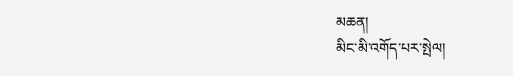མཆན།
མིང་མི་འགོད་པར་སྤེལ།